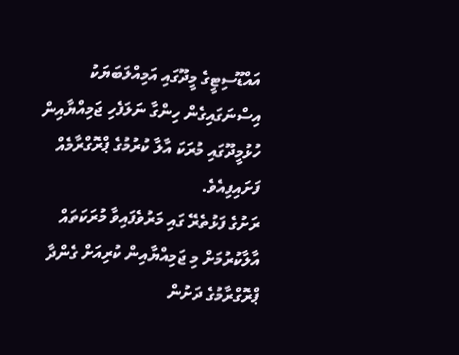އައްޑޫސިޓީގެ މީދޫގައި އަމިއްލަބަޔަކު އިސްނަގައިގެން ހިންގާ ނަލަފެހި ޖަމިއްޔާއިން ހުޅުމީދޫގައި މުރަކަ އާލާ ކުރުމުގެ ޕްރޮގްރާމެއް ފަށައިފިއެވެ.
ރަށުގެ ފަޅުތެރޭ ގައި މަރުވެފައިވާ މުރަކަތައް އާލާކުރުމަށް މި ޖަމިއްޔާއިން ކުރިއަށް ގެންދާ ޕްރޮގްރާމުގެ ދަށުން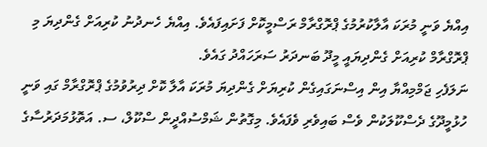އިއްޔެ ވަނީ މުރަކަ އާލާކުރުމުގެ ޕްރޮގްރާމް ރަސްމީކޮށް ފަށައިފައެވެ. އިއްޔެ ހެނދުނު ކުރިއަށް ގެންދިޔަ މި ޕްރޮގްރާމް ކުރިއަށް ގެންދިޔައީ މީދޫ ބަނދަރު ސަރަހައްދު ގައެވެ.
ނަލަފެހި ޖަމްމިއްޔާ އިން އިސްނަގައިގެން ކުރިޔަށް ގެންދިޔަ މުރަކަ އާލާ ކޮށް ދިރުވުމުގެ ޕްރޮގްރާމް ގައި ވަނީ ހުޅުމީދޫގެ ދެސްކޫލަކުން ވެސް ބައިވެރި ވެފައެވެ. މިގޮތުން ޝަމްސުއްދީން ސްކޫލް، ސ. އަތޮޅުމަދަރުސާގެ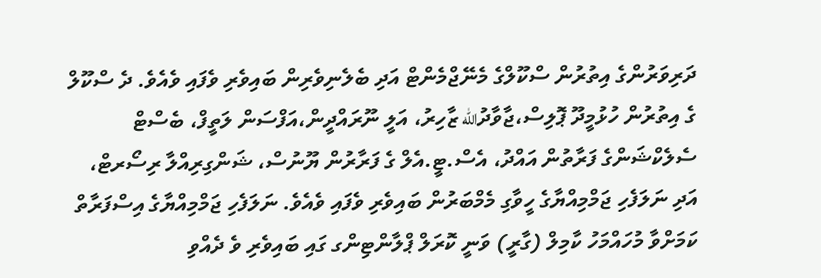ދަރިވަރުންގެ އިތުރުން ސްކޫލްގެ މެނޭޖްމެންޓް އަދި ބެލެނިވެރިން ބައިވެރި ވެފައި ވެއެވެ. ދެ ސްކޫލް ގެ އިތުރުން ހުޅުމީދޫ ޕޮލިސް،ޖާވާދުالله ޒާހިރު، އަލީ ނޫރައްދީން،އަފްސަން ލަތީފް، ބެސްޓް ސެލެކްޝަންގެ ފަރާތުން އައްދު، އެސް.ޓީ.އެލް ގެ ފަރާރުން ޔޫނުސް، ޝަންގިރިއްލާ ރިސޯރޓް، އަދި ނަލަފެހި ޖަމްމިއްޔާގެ ހީވާގި މެމްބަރުން ބައިވެރި ވެފައި ވެއެވެ. ނަލަފެހި ޖަމްމިއްޔާގެ އިސްފަރާތް ކަމަށްވާ މުހައްމަހު ކާމިލް (ގާރީ) ވަނީ ކޮރަލް ޕްލާންޓިންގ ގައި ބައިވެރި ވެ ދެއްވި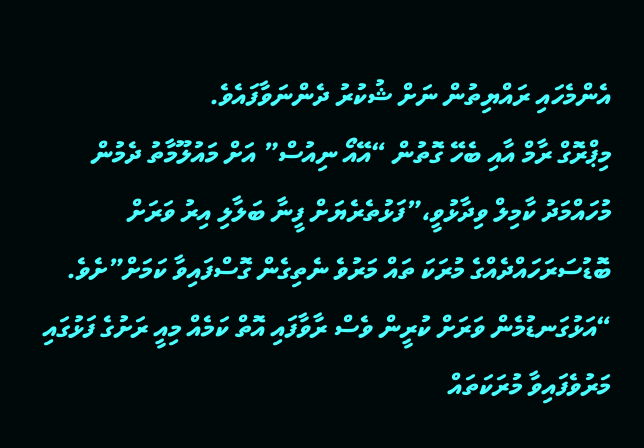އެންމެހައި ރައްޔިތުން ނަށް ޝުކުރު ދެންނަވާފައެވެ.
މިޕްރޮގް ރާމް އާއި ބެހޭ ގޮތުން “އޭއޯ ނިއުސް” އަށް މައުލޫމާތު ދެމުން މުހައްމަދު ކާމިލް ވިދާޅުވީ،”ފަޅުތެރެޔަށް ފީނާ ބަލާލި އިރު ވަރަށް ބޮޑުސަރަހައްދެއްގެ މުރަކަ ތައް މަރުވެ ނެތިގެން ގޮސްފައިވާ ކަމަށް”ށެވެ. “އަޅުގަނޑުމެން ވަރަށް ކުރީން ވެސް ރާވާފައި އޮތް ކަމެއް މިއީ ރަށުގެ ފަޅުގައި މަރުވެފައިވާ މުރަކަތައް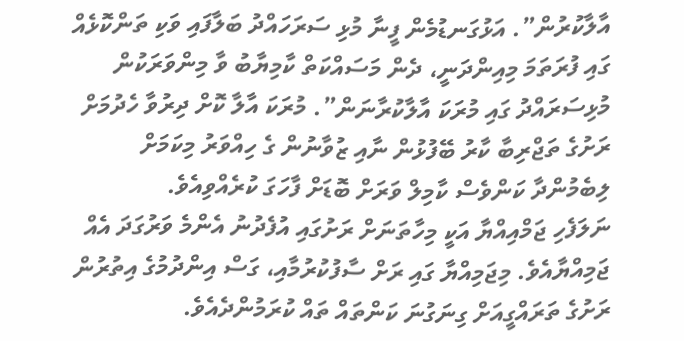އާލާކުރުން”. އަޅުގަނޑުމެން ފީނާ މުޅި ސަރަހައްދު ބަލާފައި ވަކި ތަންކޮޅެއް ގައި ފުރަތަމަ މިއިންދަނީ، ދެން މަސައްކަތް ކާމިޔާބު ވާ މިންވަރަކުން މުޅިސަރައްދު ގައި މުރަކަ އާލާކުރާނަން”. މުރަކަ އާލާ ކޮށް ދިރުވާ ހެދުމަށް ރަށުގެ ތަޖްރިބާ ކާރު ބޭފުޅުން ނާއި ޒުވާނުން ގެ ހިއްވަރު މިކަމަށް ލިބެމުންދާ ކަންވެސް ކާމިލް ވަރަށް ބޮޑަށް ފާހަގަ ކުރެއްވިއެވެ.
ނަލަފެހި ޖަމްއިއްޔާ އަކީ މިހާތަނަށް ރަށުގައި އުފެދުނު އެންމެ ވަރުގަދަ އެއް ޖަމިއްޔާއެވެ. މިޖަމިއްޔާ ގައި ރަށް ސާފުކުރުމާއި، ގަސް އިންދުމުގެ އިތުރުން ރަށުގެ ތަރައްގީއަށް ގިނަގުނަ ކަންތައް ތައް ކުރަމުންދެއެވެ.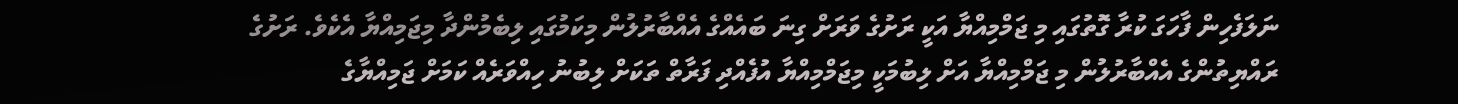ނަލަފެހިން ފާހަގަ ކުރާ ގޮތުގައި މި ޖަމްމިއްޔާ އަކީ ރަށުގެ ވަރަށް ގިނަ ބައެއްގެ އެއްބާރުލުން މިކަމުގައި ލިބެމުންދާ މިޖަމިއްޔާ އެކެވެ. ރަށުގެ ރައްޔިތުންގެ އެއްބާރުލުން މި ޖަމްމިއްޔާ އަށް ލިބުމަކީ މިޖަމްމިއްޔާ އުފެއްދި ފަރާތް ތަކަށް ލިބުނު ހިއްވަރެއް ކަމަށް ޖަމިއްޔާގެ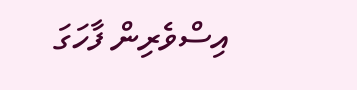އިސްވެރިން ފާހަގަ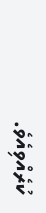ކުރެއްވިއެވެ.